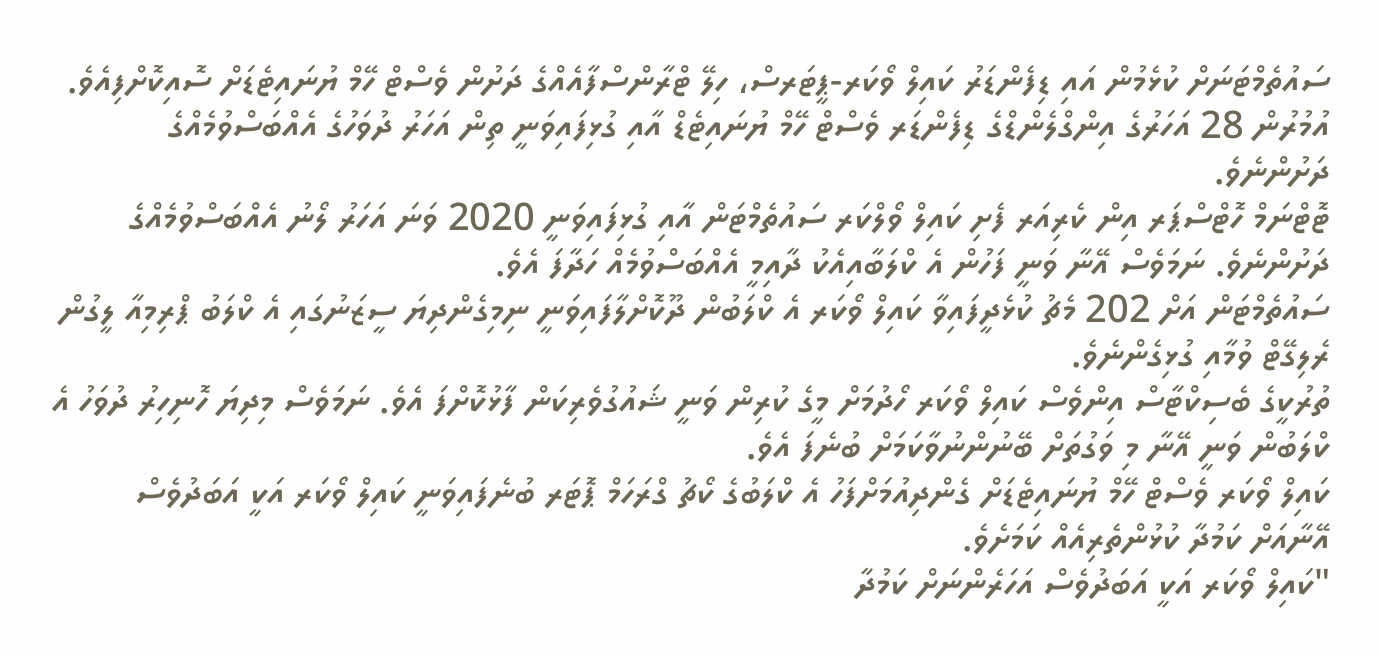ސައުތެމްޓަނަށް ކުޅެމުން އައި ޑިފެންޑަރު ކައިލް ވޯކަރ-ޕީޓަރސް، ހިލޭ ޓްރާންސްފާއެއްގެ ދަށުން ވެސްޓް ހޭމް ޔުނައިޓެޑަށް ސޮއިކޮށްފިއެވެ.
އުމުރުން 28 އަހަރުގެ އިންގްލެންޑްގެ ޑިފެންޑަރ ވެސްޓް ހޭމް ޔުނައިޓެޑް އާއި ގުޅިފައިވަނީ ތިން އަހަރު ދުވަހުގެ އެއްބަސްވުމެއްގެ ދަށުންނެވެ.
ޓޮޓްނަމް ހޮޓްސްޕަރ އިން ކެރިއަރ ފެށި ކައިލް ވޯލްކަރ ސައުތެމްޓަން އާއި ގުޅިފައިވަނީ 2020 ވަނަ އަހަރު ލޯނު އެއްބަސްވުމެއްގެ ދަށުންނެވެ. ނަމަވެސް އޭނާ ވަނީ ފަހުން އެ ކްލަބާއިއެކު ދާއިމީ އެއްބަސްވުމެއް ހަދާފަ އެވެ.
ސައުތެމްޓަން އަށް 202 މެޗު ކުޅެދީފައިވާ ކައިލް ވޯކަރ އެ ކްލަބުން ދޫކޮށްލާފައިވަނީ ނިމިގެންދިޔަ ސީޒަނުގައި އެ ކްލަބު ޕްރިމިއާ ލީގުން ރެލިގޭޓް ވުމާއި ގުޅިގެންނެވެ.
ތުރުކީގެ ބެސިކްޓާސް އިންވެސް ކައިލް ވޯކަރ ހޯދުމަށް މީގެ ކުރިން ވަނީ ޝައުގުވެރިކަން ފާޅުކޮށްފަ އެވެ. ނަމަވެސް މިދިޔަ ހޮނިހިރު ދުވަހު އެ ކްލަބުން ވަނީ އޭނާ މި ވަގުތަށް ބޭނުންނުވާކަމަށް ބުނެފަ އެވެ.
ކައިލް ވޯކަރ ވެސްޓް ހޭމް ޔުނައިޓެޑަށް ގެންދިއުމަށްފަހު އެ ކްލަބުގެ ކޯޗު ގްރަހަމް ޕޮޓަރ ބުނެފައިވަނީ ކައިލް ވޯކަރ އަކީ އަބަދުވެސް އޭނާއަށް ކަމުދާ ކުޅުންތެރިއެއް ކަމަށެވެ.
"ކައިލް ވޯކަރ އަކީ އަބަދުވެސް އަހަރެންނަށް ކަމުދާ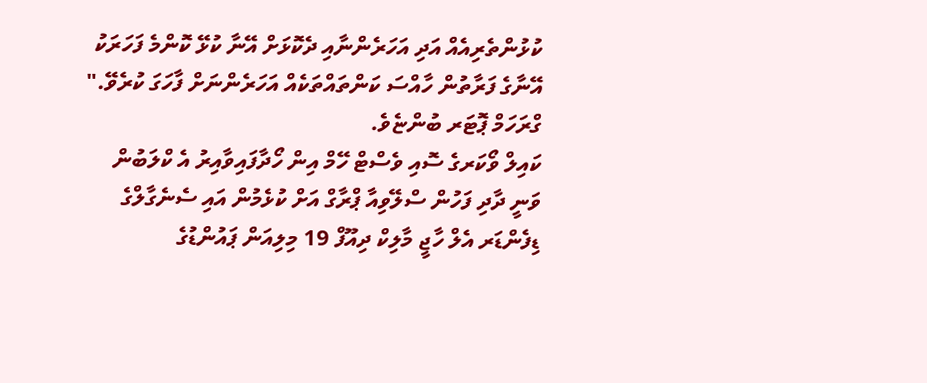ކުޅުންތެރިއެއް އަދި އަހަރެންނާއި ދެކޮޅަށް އޭނާ ކުޅޭ ކޮންމެ ފަހަރަކު އޭނާގެ ފަރާތުން ހާއްސަ ކަންތައްތަކެއް އަހަރެންނަށް ފާހަގަ ކުރެވޭ." ގްރަހަމް ޕޮޓަރ ބުންޏެވެ.
ކައިލް ވޯކަރގެ ސޮއި ވެސްޓް ހޭމް އިން ހޯދާފައިވާއިރު އެ ކްލަބުން ވަނީ ދާދި ފަހުން ސްލޭވިއާ ޕްރާގް އަށް ކުޅެމުން އައި ސެނެގާލްގެ ޑިފެންޑަރ އެލް ހާޖީ މާލިކް ދިއޫފް 19 މިލިއަން ޕައުންޑުގެ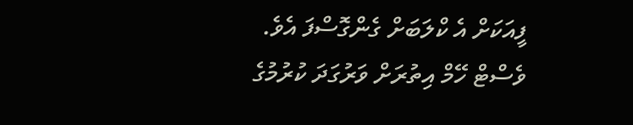ފީއަކަށް އެ ކްލަބަށް ގެންގޮސްފަ އެވެ.
ވެސްޓް ހޭމް އިތުރަށް ވަރުގަދަ ކުރުމުގެ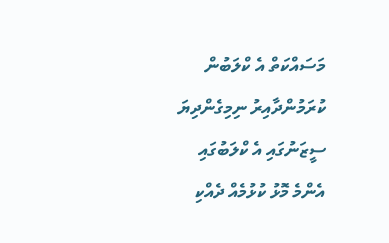މަސައްކަތް އެ ކްލަބުން ކުރަމުންދާއިރު ނިމިގެންދިޔަ ސީޒަނުގައި އެ ކްލަބުގައި އެންމެ މޮޅު ކުޅުމެއް ދެއްކި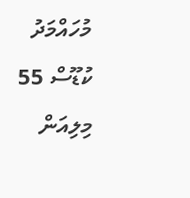މުހައްމަދު ކުޑޫސް 55 މިލިއަން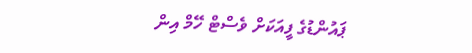ޕައުންޑުގެ ފީއަކަށް ވެސްޓް ހޭމް އިން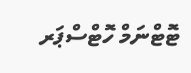ޓޮޓްނަމް ހޮޓްސްޕަރ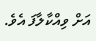އަށް ވިއްކާލާފަ އެވެ.